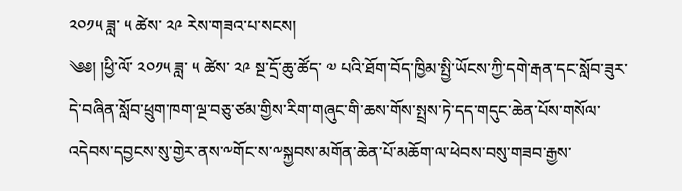༢༠༡༥ ཟླ་ ༥ ཚེས་ ༢༩ རེས་གཟའ་པ་སངས།
༄༅། །ཕྱི་ལོ་ ༢༠༡༥ ཟླ་ ༥ ཚེས་ ༢༩ སྔ་དྲོ་ཆུ་ཚོད་ ༧ པའི་ཐོག་བོད་ཁྱིམ་སྤྱི་ཡོངས་ཀྱི་དགེ་རྒན་དང་སློབ་ཟུར་དེ་བཞིན་སློབ་ཕྲུག་ཁག་ལྔ་བཅུ་ཙམ་གྱིས་རིག་གཞུང་གི་ཆས་གོས་སྤྲས་ཏེ་དད་གདུང་ཆེན་པོས་གསོལ་འདེབས་དབྱངས་སུ་གྱེར་ནས་༸གོང་ས་༸སྐྱབས་མགོན་ཆེན་པོ་མཆོག་ལ་ཕེབས་བསུ་གཟབ་རྒྱས་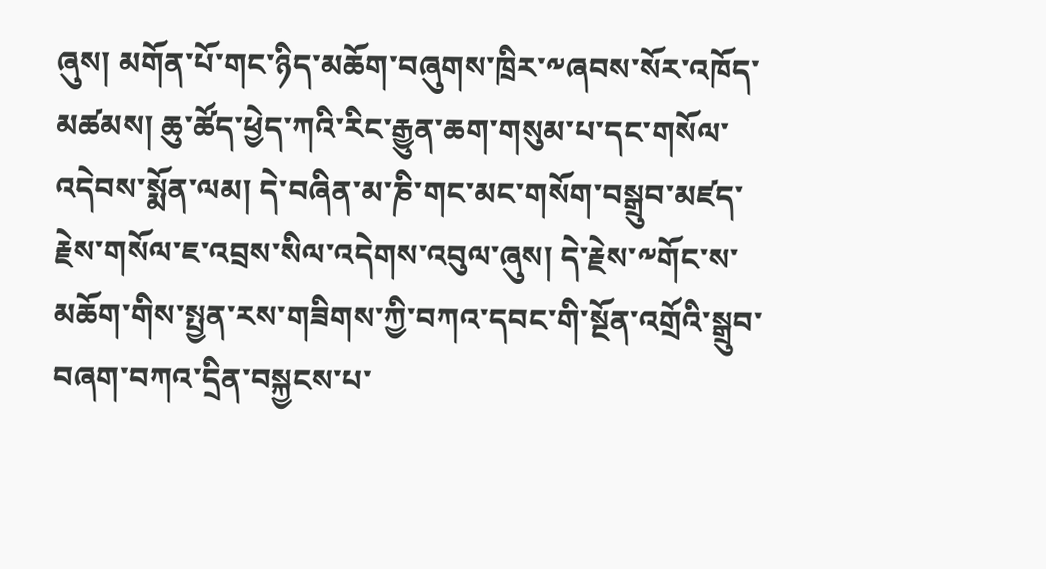ཞུས། མགོན་པོ་གང་ཉིད་མཆོག་བཞུགས་ཁྲིར་༸ཞབས་སོར་འཁོད་མཚམས། ཆུ་ཚོད་ཕྱེད་ཀའི་རིང་རྒྱུན་ཆག་གསུམ་པ་དང་གསོལ་འདེབས་སྨོན་ལམ། དེ་བཞིན་མ་ཎི་གང་མང་གསོག་བསྒྲུབ་མཛད་རྗེས་གསོལ་ཇ་འབྲས་སིལ་འདེགས་འབུལ་ཞུས། དེ་རྗེས་༸གོང་ས་མཆོག་གིས་སྤྱན་རས་གཟིགས་ཀྱི་བཀའ་དབང་གི་སྔོན་འགྲོའི་སྒྲུབ་བཞག་བཀའ་དྲིན་བསྐྱངས་པ་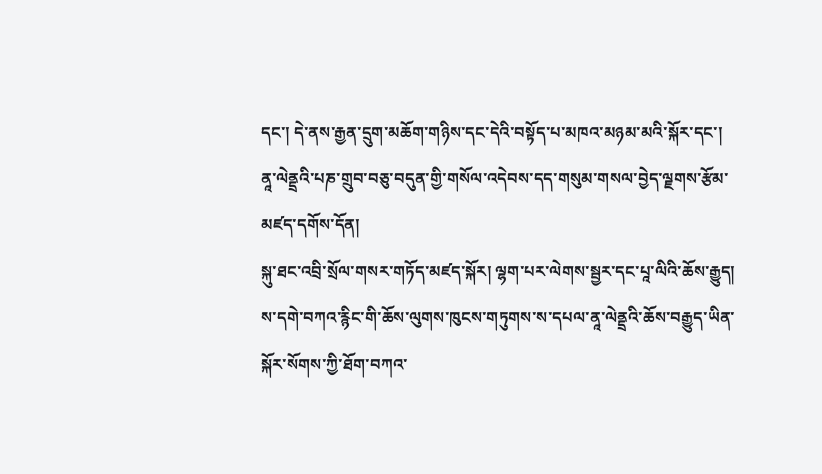དང་། དེ་ནས་རྒྱན་དྲུག་མཆོག་གཉིས་དང་དེའི་བསྟོད་པ་མཁའ་མཉམ་མའི་སྐོར་དང་། ནཱ་ལེནྡྲའི་པཎ་གྲུབ་བཅུ་བདུན་གྱི་གསོལ་འདེབས་དད་གསུམ་གསལ་བྱེད་ལྗགས་རྩོམ་མཛད་དགོས་དོན།
སྐུ་ཐང་འབྲི་སྲོལ་གསར་གཏོད་མཛད་སྐོར། ལྷག་པར་ལེགས་སྦྱར་དང་པཱ་ལིའི་ཆོས་རྒྱུད། ས་དགེ་བཀའ་རྙིང་གི་ཆོས་ལུགས་ཁུངས་གཏུགས་ས་དཔལ་ནཱ་ལེནྡྲའི་ཆོས་བརྒྱུད་ཡིན་སྐོར་སོགས་ཀྱི་ཐོག་བཀའ་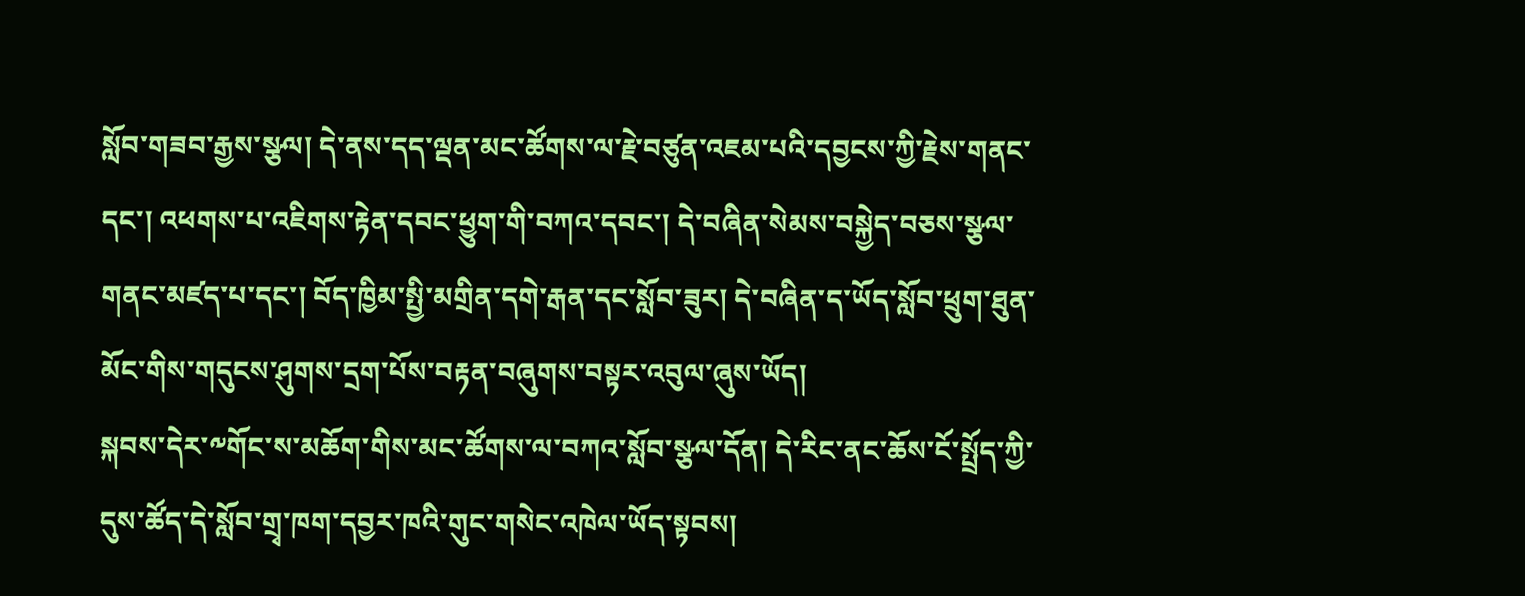སློབ་གཟབ་རྒྱས་སྩལ། དེ་ནས་དད་ལྡན་མང་ཚོགས་ལ་རྗེ་བཙུན་འཇམ་པའི་དབྱངས་ཀྱི་རྗེས་གནང་དང་། འཕགས་པ་འཇིགས་རྟེན་དབང་ཕྱུག་གི་བཀའ་དབང་། དེ་བཞིན་སེམས་བསྐྱེད་བཅས་སྩལ་གནང་མཛད་པ་དང་། བོད་ཁྱིམ་སྤྱི་མགྲིན་དགེ་རྒན་དང་སློབ་ཟུར། དེ་བཞིན་ད་ཡོད་སློབ་ཕྲུག་ཐུན་མོང་གིས་གདུངས་ཤུགས་དྲག་པོས་བརྟན་བཞུགས་བསྟར་འབུལ་ཞུས་ཡོད།
སྐབས་དེར་༸གོང་ས་མཆོག་གིས་མང་ཚོགས་ལ་བཀའ་སློབ་སྩལ་དོན། དེ་རིང་ནང་ཆོས་ངོ་སྤྲོད་ཀྱི་དུས་ཚོད་དེ་སློབ་གྲྭ་ཁག་དབྱར་ཁའི་གུང་གསེང་འཁེལ་ཡོད་སྟབས།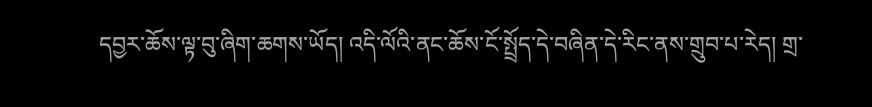དབྱར་ཆོས་ལྟ་བུ་ཞིག་ཆགས་ཡོད། འདི་ལོའི་ནང་ཆོས་ངོ་སྤྲོད་དེ་བཞིན་དེ་རིང་ནས་གྲུབ་པ་རེད། གྲ་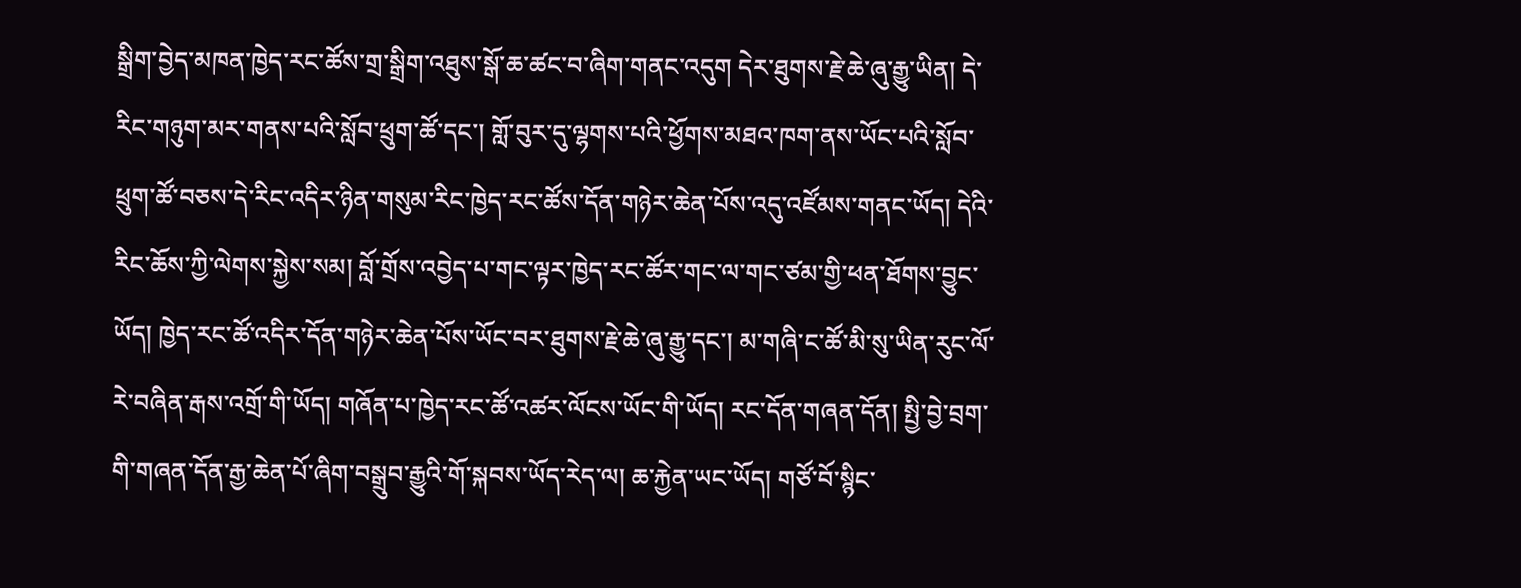སྒྲིག་བྱེད་མཁན་ཁྱེད་རང་ཚོས་གྲ་སྒྲིག་འཐུས་སྒོ་ཆ་ཚང་བ་ཞིག་གནང་འདུག དེར་ཐུགས་རྗེ་ཆེ་ཞུ་རྒྱུ་ཡིན། དེ་རིང་གཉུག་མར་གནས་པའི་སློབ་ཕྲུག་ཚོ་དང་། གློ་བུར་དུ་ལྷགས་པའི་ཕྱོགས་མཐའ་ཁག་ནས་ཡོང་པའི་སློབ་ཕྲུག་ཚོ་བཅས་དེ་རིང་འདིར་ཉིན་གསུམ་རིང་ཁྱེད་རང་ཚོས་དོན་གཉེར་ཆེན་པོས་འདུ་འཛོམས་གནང་ཡོད། དེའི་རིང་ཆོས་ཀྱི་ལེགས་སྐྱེས་སམ། བློ་གྲོས་འབྱེད་པ་གང་ལྟར་ཁྱེད་རང་ཚོར་གང་ལ་གང་ཙམ་གྱི་ཕན་ཐོགས་བྱུང་ཡོད། ཁྱེད་རང་ཚོ་འདིར་དོན་གཉེར་ཆེན་པོས་ཡོང་བར་ཐུགས་རྗེ་ཆེ་ཞུ་རྒྱུ་དང་། མ་གཞི་ང་ཚོ་མི་སུ་ཡིན་རུང་ལོ་རེ་བཞིན་རྒས་འགྲོ་གི་ཡོད། གཞོན་པ་ཁྱེད་རང་ཚོ་འཚར་ལོངས་ཡོང་གི་ཡོད། རང་དོན་གཞན་དོན། སྤྱི་བྱེ་བྲག་གི་གཞན་དོན་རྒྱ་ཆེན་པོ་ཞིག་བསྒྲུབ་རྒྱུའི་གོ་སྐབས་ཡོད་རེད་ལ། ཆ་རྐྱེན་ཡང་ཡོད། གཙོ་བོ་སྙིང་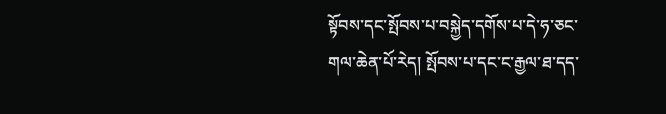སྟོབས་དང་སྤོབས་པ་བསྐྱེད་དགོས་པ་དེ་ཧ་ཅང་གལ་ཆེན་པོ་རེད། སྤོབས་པ་དང་ང་རྒྱལ་ཐ་དད་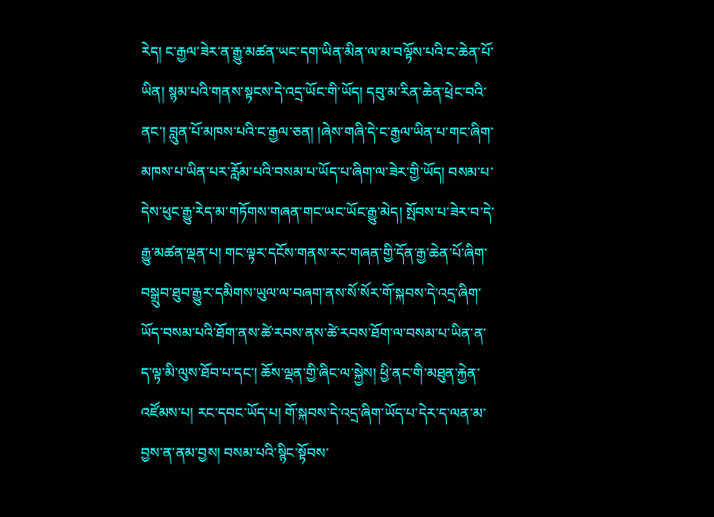རེད། ང་རྒྱལ་ཟེར་ན་རྒྱུ་མཚན་ཡང་དག་ཡིན་མིན་ལ་མ་བལྟོས་པའི་ང་ཆེན་པོ་ཡིན། སྙམ་པའི་གནས་སྟངས་དེ་འདྲ་ཡོང་གི་ཡོད། དབུ་མ་རིན་ཆེན་ཕྲེང་བའི་ནང་། བླུན་པོ་མཁས་པའི་ང་རྒྱལ་ཅན། །ཞེས་གཞི་དེ་ང་རྒྱལ་ཡིན་པ་གང་ཞིག་མཁས་པ་ཡིན་པར་རློམ་པའི་བསམ་པ་ཡོད་པ་ཞིག་ལ་ཟེར་གྱི་ཡོད། བསམ་པ་དེས་ཕུང་རྒྱུ་རེད་མ་གཏོགས་གཞན་གང་ཡང་ཡོང་རྒྱུ་མེད། སྤོབས་པ་ཟེར་བ་དེ་རྒྱུ་མཚན་ལྡན་པ། གང་ལྟར་དངོས་གནས་རང་གཞན་གྱི་དོན་རྒྱ་ཆེན་པོ་ཞིག་བསྒྲུབ་ཐུབ་རྒྱུར་དམིགས་ཡུལ་ལ་བཞག་ནས་སོ་སོར་གོ་སྐབས་དེ་འདྲ་ཞིག་ཡོད་བསམ་པའི་ཐོག་ནས་ཚེ་རབས་ནས་ཚེ་རབས་ཐོག་ལ་བསམ་པ་ཡིན་ན་ད་ལྟ་མི་ལུས་ཐོབ་པ་དང་། ཆོས་ལྡན་གྱི་ཞིང་ལ་སྐྱེས། ཕྱི་ནང་གི་མཐུན་རྐྱེན་འཛོམས་པ། རང་དབང་ཡོད་པ། གོ་སྐབས་དེ་འདྲ་ཞིག་ཡོད་པ་དེར་ད་ལན་མ་བྱས་ན་ནམ་བྱས། བསམ་པའི་སྙིང་སྟོབས་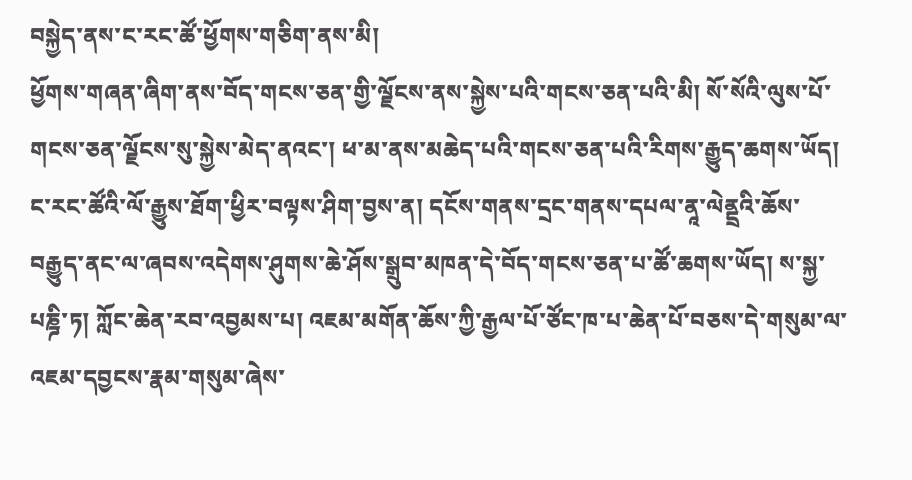བསྐྱེད་ནས་ང་རང་ཚོ་ཕྱོགས་གཅིག་ནས་མི།
ཕྱོགས་གཞན་ཞིག་ནས་བོད་གངས་ཅན་གྱི་ལྗོངས་ནས་སྐྱེས་པའི་གངས་ཅན་པའི་མི། སོ་སོའི་ལུས་པོ་གངས་ཅན་ལྗོངས་སུ་སྐྱེས་མེད་ནའང་། ཕ་མ་ནས་མཆེད་པའི་གངས་ཅན་པའི་རིགས་རྒྱུད་ཆགས་ཡོད། ང་རང་ཚོའི་ལོ་རྒྱུས་ཐོག་ཕྱིར་བལྟས་ཤིག་བྱས་ན། དངོས་གནས་དྲང་གནས་དཔལ་ནཱ་ལེནྡྲའི་ཆོས་བརྒྱུད་ནང་ལ་ཞབས་འདེགས་ཤུགས་ཆེ་ཤོས་སྒྲུབ་མཁན་དེ་བོད་གངས་ཅན་པ་ཚོ་ཆགས་ཡོད། ས་སྐྱ་པཎྜི་ཏ། ཀློང་ཆེན་རབ་འབྱམས་པ། འཇམ་མགོན་ཆོས་ཀྱི་རྒྱལ་པོ་ཙོང་ཁ་པ་ཆེན་པོ་བཅས་དེ་གསུམ་ལ་འཇམ་དབྱངས་རྣམ་གསུམ་ཞེས་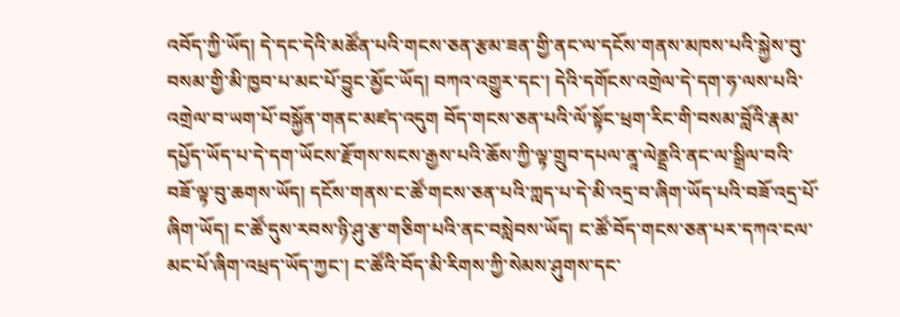འབོད་ཀྱི་ཡོད། དེ་དང་དེའི་མཚོན་པའི་གངས་ཅན་རྩམ་ཟན་གྱི་ནང་ལ་དངོས་གནས་མཁས་པའི་སྐྱེས་བུ་བསམ་གྱི་མི་ཁྱབ་པ་མང་པོ་བྱུང་མྱོང་ཡོད། བཀའ་འགྱུར་དང་། དེའི་དགོངས་འགྲེལ་དེ་དག་ཧ་ལས་པའི་འགྲེལ་བ་ཡག་པོ་བསྐྱོན་གནང་མཛད་འདུག བོད་གངས་ཅན་པའི་ལོ་སྟོང་ཕྲག་རིང་གི་བསམ་བློའི་རྣམ་དཔྱོད་ཡོད་པ་དེ་དག་ཡོངས་རྫོགས་སངས་རྒྱས་པའི་ཆོས་ཀྱི་ལྟ་གྲུབ་དཔལ་ནཱ་ལེནྡྲའི་ནང་ལ་སྒྲིལ་བའི་བཟོ་ལྟ་བུ་ཆགས་ཡོད། དངོས་གནས་ང་ཚོ་གངས་ཅན་པའི་ཀླད་པ་དེ་མི་འདྲ་བ་ཞིག་ཡོད་པའི་བཟོ་འདྲ་པོ་ཞིག་ཡོད། ང་ཚོ་དུས་རབས་ཉི་ཤུ་རྩ་གཅིག་པའི་ནང་བསླེབས་ཡོད། ང་ཚོ་བོད་གངས་ཅན་པར་དཀའ་ངལ་མང་པོ་ཞིག་འཕྲད་ཡོད་ཀྱང་། ང་ཚོའི་བོད་མི་རིགས་ཀྱི་སེམས་ཤུགས་དང་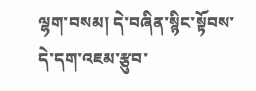ལྷག་བསམ། དེ་བཞིན་སྙིང་སྟོབས་དེ་དག་འཇམ་རྩུབ་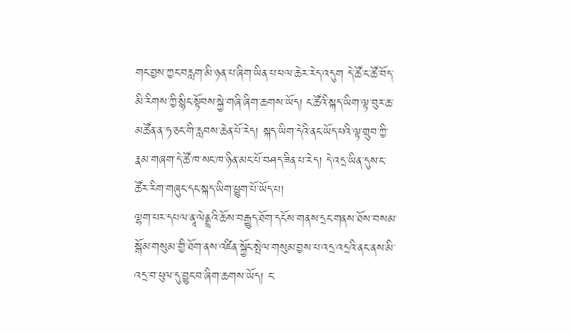གང་བྱས་ཀྱང་བརླག་མི་ཉན་པ་ཞིག་ཡིན་པ་ཕལ་ཆེར་རེད་འདུག དེ་ཚོ་ང་ཚོ་བོད་མི་རིགས་ཀྱི་སྙིང་སྟོབས་སྐྱེ་གཞི་ཞིག་ཆགས་ཡོད། ང་ཚོའི་སྐད་ཡིག་ལྟ་བུར་ཆ་མཚོན་ན་ཧ་ཅང་གི་རླབས་ཆེན་པོ་རེད། སྐད་ཡིག་དེའི་ནང་ཡོད་པའི་ལྟ་གྲུབ་ཀྱི་རྣམ་གཞག་དེ་ཚོ་ཁ་སང་ཁ་ཉིན་མང་པོ་བཤད་ཟིན་པ་རེད། དེ་འདྲ་ཡིན་དུས་ང་ཚོར་རིག་གཞུང་དང་སྐད་ཡིག་ཕྱུག་པོ་ཡོད་པ།
ལྷག་པར་དཔལ་ནཱ་ལེནྡྲའི་ཆོས་བརྒྱུད་ཐོག་དངོས་གནས་དྲང་གནས་ཐོས་བསམ་སྒོམ་གསུམ་གྱི་ཐོག་ནས་འཛིན་སྐྱོང་སྤེལ་གསུམ་བྱས་པ་འདྲ་འདྲའི་ནང་ནས་མི་འདྲ་བ་ཕུལ་དུ་བྱུང་བ་ཞིག་ཆགས་ཡོད། ང་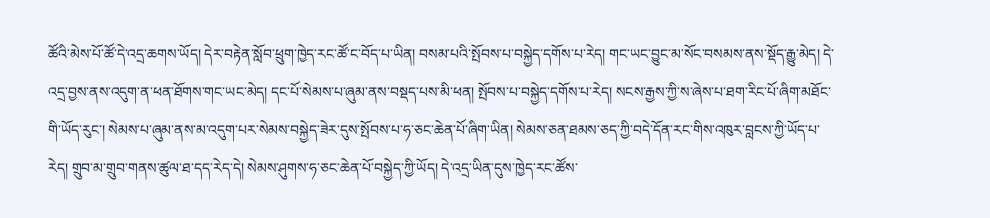ཚོའི་མེས་པོ་ཚོ་དེ་འདྲ་ཆགས་ཡོད། དེར་བརྟེན་སློབ་ཕྲུག་ཁྱེད་རང་ཚོ་ང་བོད་པ་ཡིན། བསམ་པའི་སྤོབས་པ་བསྐྱེད་དགོས་པ་རེད། གང་ཡང་བྱུང་མ་སོང་བསམས་ནས་སྡོད་རྒྱུ་མེད། དེ་འདྲ་བྱས་ནས་འདུག་ན་ཕན་ཐོགས་གང་ཡང་མེད། དང་པོ་སེམས་པ་ཞུམ་ནས་བསྡད་པས་མི་ཕན། སྤོབས་པ་བསྐྱེད་དགོས་པ་རེད། སངས་རྒྱས་ཀྱི་ས་ཞེས་པ་ཐག་རིང་པོ་ཞིག་མཐོང་གི་ཡོད་རུང་། སེམས་པ་ཞུམ་ནས་མ་འདུག་པར་སེམས་བསྐྱེད་ཟེར་དུས་སྤོབས་པ་ཧ་ཅང་ཆེན་པོ་ཞིག་ཡིན། སེམས་ཅན་ཐམས་ཅད་ཀྱི་བདེ་དོན་རང་གིས་འཁུར་བླངས་ཀྱི་ཡོད་པ་རེད། གྲུབ་མ་གྲུབ་གནས་ཚུལ་ཐ་དད་རེད་དེ། སེམས་ཤུགས་ཧ་ཅང་ཆེན་པོ་བསྐྱེད་ཀྱི་ཡོད། དེ་འདྲ་ཡིན་དུས་ཁྱེད་རང་ཚོས་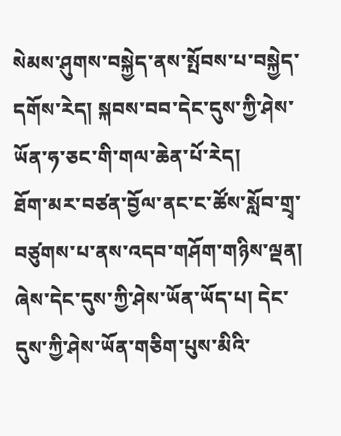སེམས་ཤུགས་བསྐྱེད་ནས་སྤོབས་པ་བསྐྱེད་དགོས་རེད། སྐབས་བབ་དེང་དུས་ཀྱི་ཤེས་ཡོན་ཧ་ཅང་གི་གལ་ཆེན་པོ་རེད།
ཐོག་མར་བཙན་བྱོལ་ནང་ང་ཚོས་སློབ་གྲྭ་བཙུགས་པ་ནས་འདབ་གཤོག་གཉིས་ལྡན། ཞེས་དེང་དུས་ཀྱི་ཤེས་ཡོན་ཡོད་པ། དེང་དུས་ཀྱི་ཤེས་ཡོན་གཅིག་པུས་མིའི་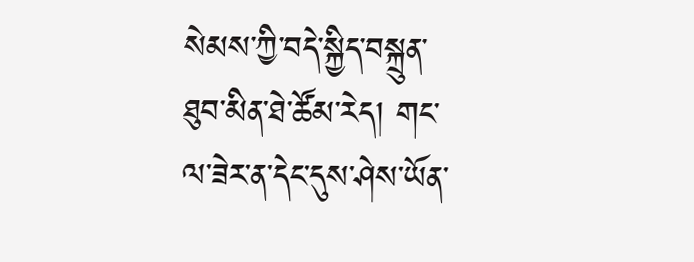སེམས་ཀྱི་བདེ་སྐྱིད་བསྐྲུན་ཐུབ་མིན་ཐེ་ཚོམ་རེད། གང་ལ་ཟེར་ན་དེང་དུས་ཤེས་ཡོན་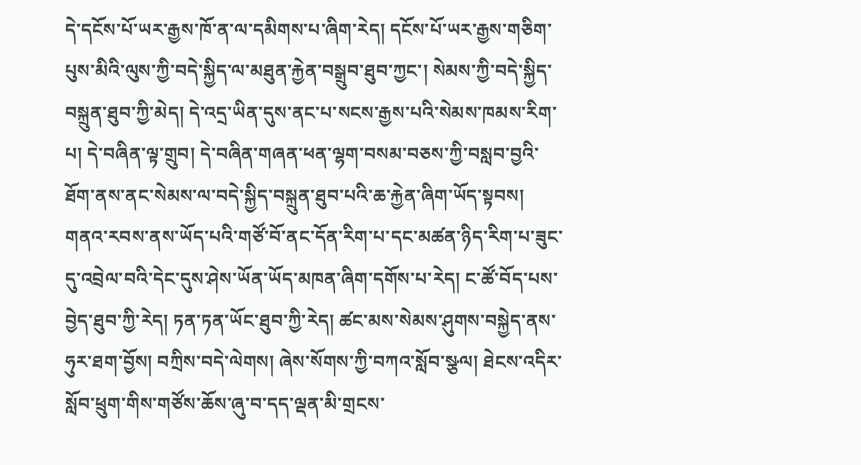དེ་དངོས་པོ་ཡར་རྒྱས་ཁོ་ན་ལ་དམིགས་པ་ཞིག་རེད། དངོས་པོ་ཡར་རྒྱས་གཅིག་པུས་མིའི་ལུས་ཀྱི་བདེ་སྐྱིད་ལ་མཐུན་རྐྱེན་བསྒྲུབ་ཐུབ་ཀྱང་། སེམས་ཀྱི་བདེ་སྐྱིད་བསྐྲུན་ཐུབ་ཀྱི་མེད། དེ་འདྲ་ཡིན་དུས་ནང་པ་སངས་རྒྱས་པའི་སེམས་ཁམས་རིག་པ། དེ་བཞིན་ལྟ་གྲུབ། དེ་བཞིན་གཞན་ཕན་ལྷག་བསམ་བཅས་ཀྱི་བསླབ་བྱའི་ཐོག་ནས་ནང་སེམས་ལ་བདེ་སྐྱིད་བསྐྲུན་ཐུབ་པའི་ཆ་རྐྱེན་ཞིག་ཡོད་སྟབས། གནའ་རབས་ནས་ཡོད་པའི་གཙོ་བོ་ནང་དོན་རིག་པ་དང་མཚན་ཉིད་རིག་པ་ཟུང་དུ་འབྲེལ་བའི་དེང་དུས་ཤེས་ཡོན་ཡོད་མཁན་ཞིག་དགོས་པ་རེད། ང་ཚོ་བོད་པས་བྱེད་ཐུབ་ཀྱི་རེད། ཏན་ཏན་ཡོང་ཐུབ་ཀྱི་རེད། ཚང་མས་སེམས་ཤུགས་བསྐྱེད་ནས་ཧུར་ཐག་བྱོས། བཀྲིས་བདེ་ལེགས། ཞེས་སོགས་ཀྱི་བཀའ་སློབ་སྩལ། ཐེངས་འདིར་སློབ་ཕྲུག་གིས་གཙོས་ཆོས་ཞུ་བ་དད་ལྡན་མི་གྲངས་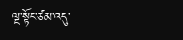ལྔ་སྟོང་ཙམ་འདུ་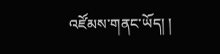འཛོམས་གནང་ཡོད། །